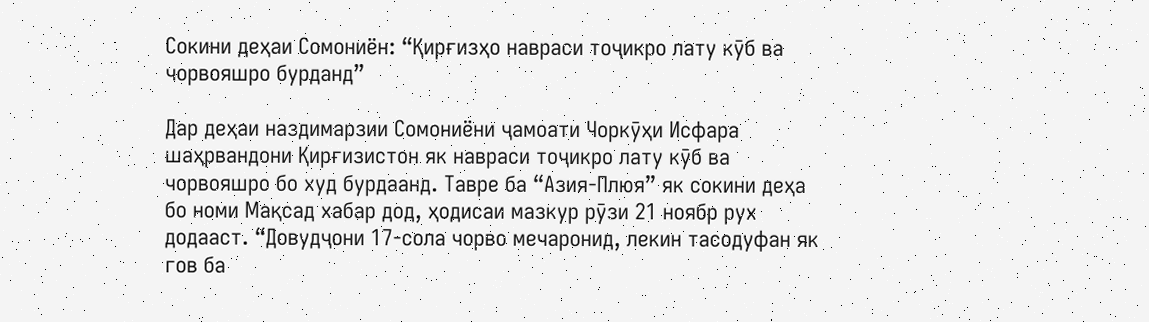Сокини деҳаи Сомониён: “Қирғизҳо навраси тоҷикро лату кӯб ва чорвояшро бурданд”

Дар деҳаи наздимарзии Сомониёни ҷамоати Чоркӯҳи Исфара шаҳрвандони Қирғизистон як навраси тоҷикро лату кӯб ва чорвояшро бо худ бурдаанд. Тавре ба “Азия-Плюя” як сокини деҳа бо номи Мақсад хабар дод, ҳодисаи мазкур рӯзи 21 ноябр рух додааст. “Довудҷони 17-сола чорво мечаронид, лекин тасодуфан як гов ба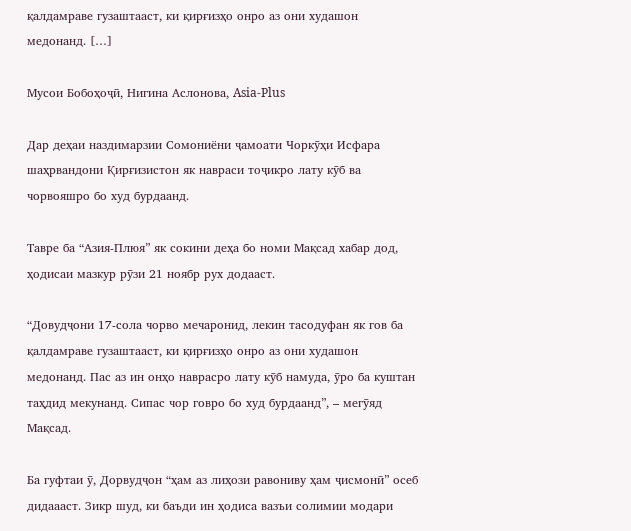қалдамраве гузаштааст, ки қирғизҳо онро аз они худашон медонанд. […]

Мусои Бобоҳоҷӣ, Нигина Аслонова, Asia-Plus

Дар деҳаи наздимарзии Сомониёни ҷамоати Чоркӯҳи Исфара шаҳрвандони Қирғизистон як навраси тоҷикро лату кӯб ва чорвояшро бо худ бурдаанд.

Тавре ба “Азия-Плюя” як сокини деҳа бо номи Мақсад хабар дод, ҳодисаи мазкур рӯзи 21 ноябр рух додааст.

“Довудҷони 17-сола чорво мечаронид, лекин тасодуфан як гов ба қалдамраве гузаштааст, ки қирғизҳо онро аз они худашон медонанд. Пас аз ин онҳо наврасро лату кӯб намуда, ӯро ба куштан таҳдид мекунанд. Сипас чор говро бо худ бурдаанд”, – мегӯяд Мақсад.

Ба гуфтаи ӯ, Дорвудҷон “ҳам аз лиҳози равониву ҳам ҷисмонӣ” осеб дидаааст. Зикр шуд, ки баъди ин ҳодиса вазъи солимии модари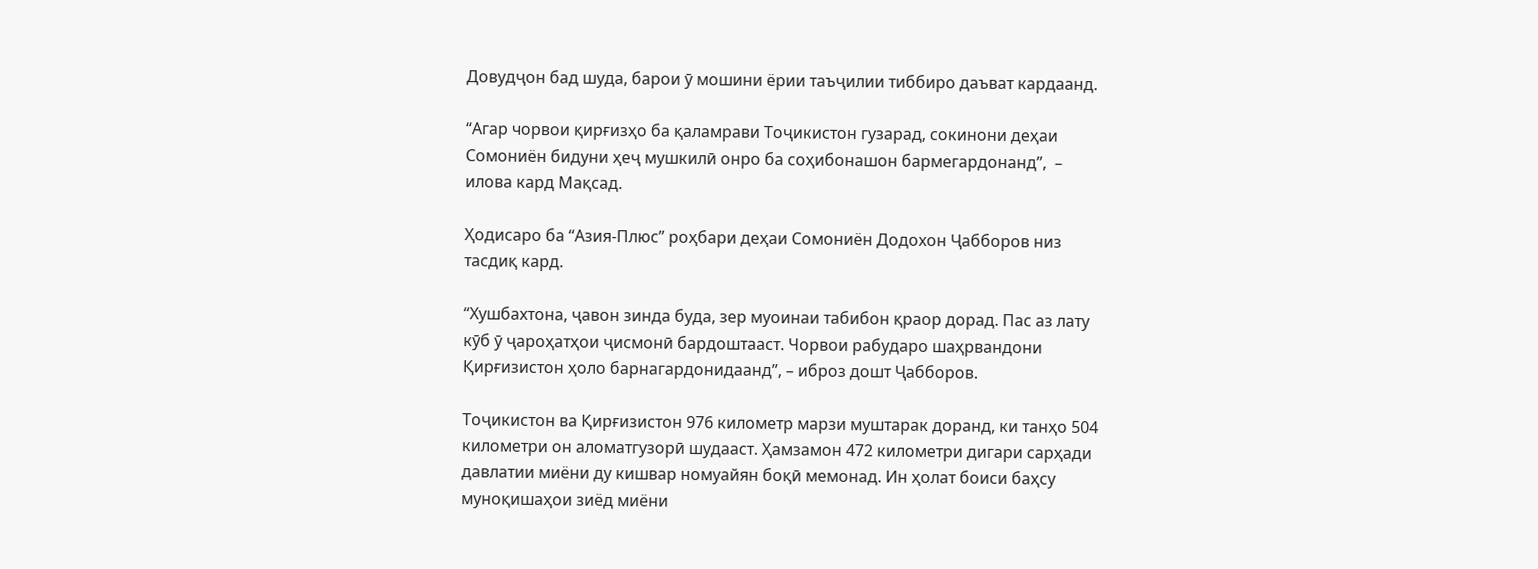Довудҷон бад шуда, барои ӯ мошини ёрии таъҷилии тиббиро даъват кардаанд.

“Агар чорвои қирғизҳо ба қаламрави Тоҷикистон гузарад, сокинони деҳаи Сомониён бидуни ҳеҷ мушкилӣ онро ба соҳибонашон бармегардонанд”,  – илова кард Мақсад.

Ҳодисаро ба “Азия-Плюс” роҳбари деҳаи Сомониён Додохон Ҷабборов низ тасдиқ кард.

“Хушбахтона, ҷавон зинда буда, зер муоинаи табибон қраор дорад. Пас аз лату кӯб ӯ ҷароҳатҳои ҷисмонӣ бардоштааст. Чорвои рабударо шаҳрвандони Қирғизистон ҳоло барнагардонидаанд”, – иброз дошт Ҷабборов.

Тоҷикистон ва Қирғизистон 976 километр марзи муштарак доранд, ки танҳо 504 километри он аломатгузорӣ шудааст. Ҳамзамон 472 километри дигари сарҳади давлатии миёни ду кишвар номуайян боқӣ мемонад. Ин ҳолат боиси баҳсу муноқишаҳои зиёд миёни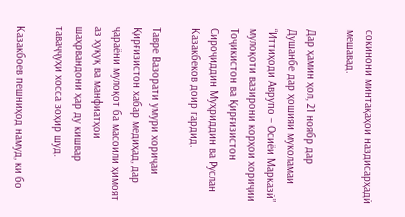сокинони минтақаҳои наздисарҳадӣ мешавад.

Дар ҳамин ҳол, 21 ноябр дар Душанбе дар ҳошияи муколамаи “Иттиҳоди Аврупо – Осиёи Марказӣ” мулоқоти вазирони корҳои хориҷии Тоҷикистон ва Қирғизистон Сироҷиддин Муҳриддин ва Руслан Казакбеков доир гардид.

Тавре Вазорати умури хориҷаи Қирғизистон хабар медиҳад, дар ҷараёни мулоқот ба масоили ҳимоят аз ҳуқуқ ва манфиатҳои шаҳрвандони ҳар ду кишвар таваҷҷуҳи хосса зоҳир шуд.

Казакбоев пешниҳод намуд, ки бо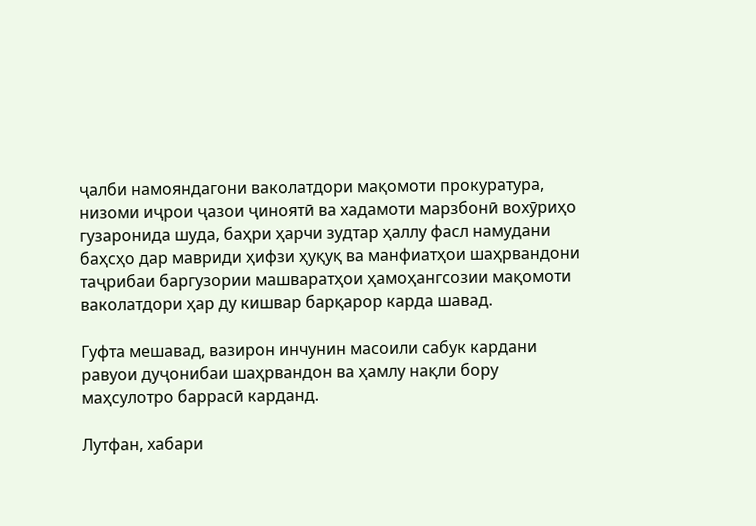ҷалби намояндагони ваколатдори мақомоти прокуратура, низоми иҷрои ҷазои ҷиноятӣ ва хадамоти марзбонӣ вохӯриҳо гузаронида шуда, баҳри ҳарчи зудтар ҳаллу фасл намудани баҳсҳо дар мавриди ҳифзи ҳуқуқ ва манфиатҳои шаҳрвандони таҷрибаи баргузории машваратҳои ҳамоҳангсозии мақомоти ваколатдори ҳар ду кишвар барқарор карда шавад.

Гуфта мешавад, вазирон инчунин масоили сабук кардани равуои дуҷонибаи шаҳрвандон ва ҳамлу нақли бору маҳсулотро баррасӣ карданд.

Лутфан, хабари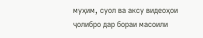муҳим, суол ва аксу видеоҳои ҷолибро дар бораи масоили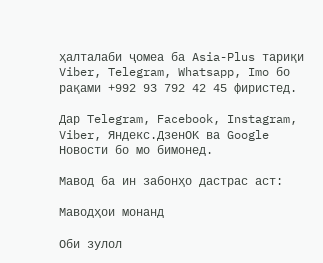ҳалталаби ҷомеа ба Asia-Plus тариқи Viber, Telegram, Whatsapp, Imo бо рақами +992 93 792 42 45 фиристед.

Дар Telegram, Facebook, Instagram, Viber, Яндекс.ДзенOK ва Google Новости бо мо бимонед.

Мавод ба ин забонҳо дастрас аст:

Маводҳои монанд

Оби зулол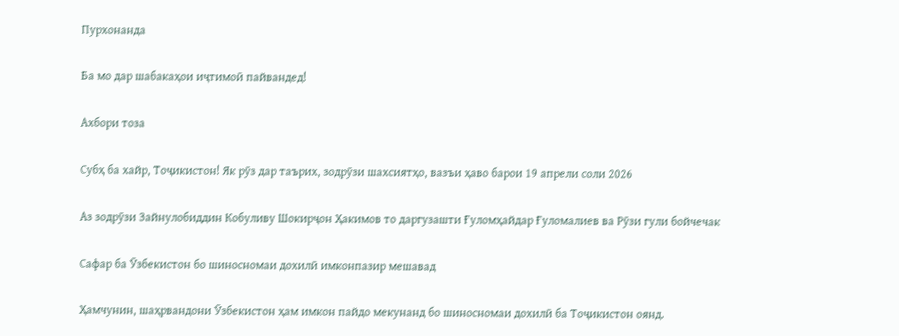Пурхонанда

Ба мо дар шабакаҳои иҷтимоӣ пайвандед!

Ахбори тоза

Субҳ ба хайр, Тоҷикистон! Як рӯз дар таърих, зодрӯзи шахсиятҳо, вазъи ҳаво барои 19 апрели соли 2026

Аз зодрӯзи Зайнулобиддин Кобуливу Шокирҷон Ҳакимов то даргузашти Ғуломҳайдар Ғуломалиев ва Рӯзи гули бойчечак

Сафар ба Ӯзбекистон бо шиносномаи дохилӣ имконпазир мешавад

Ҳамчунин, шаҳрвандони Ӯзбекистон ҳам имкон пайдо мекунанд бо шиносномаи дохилӣ ба Тоҷикистон оянд.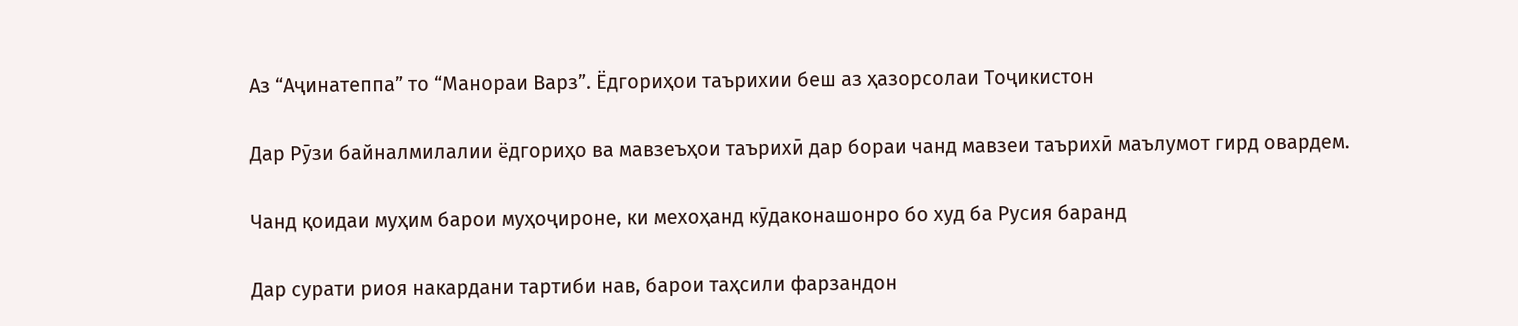Аз “Аҷинатеппа” то “Манораи Варз”. Ёдгориҳои таърихии беш аз ҳазорсолаи Тоҷикистон

Дар Рӯзи байналмилалии ёдгориҳо ва мавзеъҳои таърихӣ дар бораи чанд мавзеи таърихӣ маълумот гирд овардем.

Чанд қоидаи муҳим барои муҳоҷироне, ки мехоҳанд кӯдаконашонро бо худ ба Русия баранд

Дар сурати риоя накардани тартиби нав, барои таҳсили фарзандон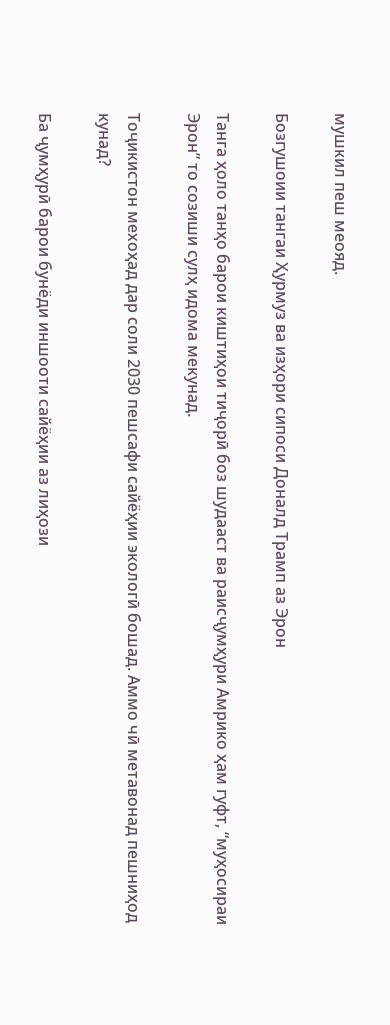мушкил пеш меояд.

Бозгушоии тангаи Ҳурмуз ва изҳори сипоси Доналд Трамп аз Эрон

Танга ҳоло танҳо барои киштиҳои тиҷорӣ боз шудааст ва раисҷумҳури Амрико ҳам гуфт, “муҳосираи Эрон” то созиши сулҳ идома мекунад.

Тоҷикистон мехоҳад дар соли 2030 пешсафи сайёҳии экологӣ бошад. Аммо чӣ метавонад пешниҳод кунад?

Ба ҷумҳурӣ барои бунёди иншооти сайёҳии аз лиҳози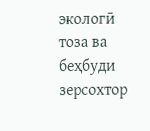экологӣ тоза ва беҳбуди зерсохтор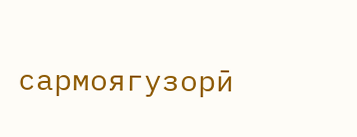сармоягузорӣ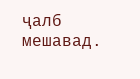ҷалб мешавад.